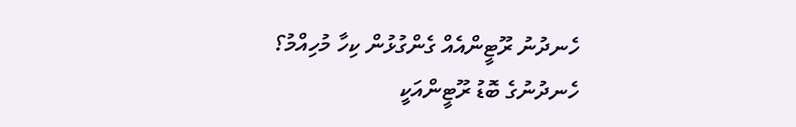ހެނދުނު ރޫޓީންއެއް ގެންގުޅުން ކިހާ މުހިއްމު؟
ހެނދުނުގެ ބޮޑު ރޫޓީންއަކީ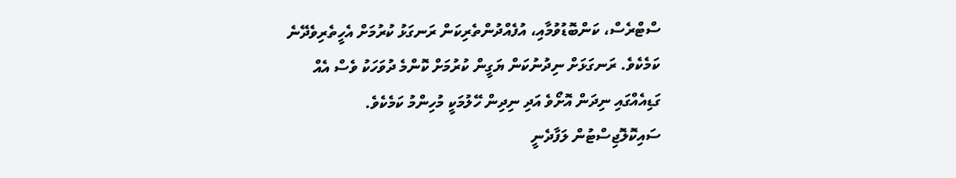ސްޓްރެސް، ކަންބޮޑުވުމާއި، އުފެއްދުންތެރިކަން ރަނގަޅު ކުރުމަށް އެހީތެރިވެދޭނެ ކަމެކެވެ. ރަނގަޅަށް ނިދުނުކަން ޔަގީން ކުރުމަށް ކޮންމެ ދުވަހަކު ވެސް އެއް ގަޑިއެއްގައި ނިދަން އޮށޯވެ އަދި ނިދިން ހޭލުމަކީ މުހިންމު ކަމެކެވެ. ސައިކޮލޮޖިސްޓުން ލަފާދެނީ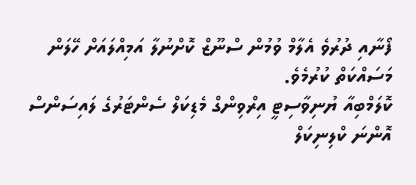ފޯނާއި ދުރުވެ އެލާމް ވުމުން ސްނޫޒް ކޮށްނުލާ އަމިއްލައަށް ހޭލަން މަސައްކަތް ކުރުމެވެ.
ކޮލަމްބިއާ ޔުނިވާސިޓީ އިރްވިންގް މެޑިކަލް ސެންޓަރުގެ ލައިސަންސް އޮންނަ ކްލިނިކަލް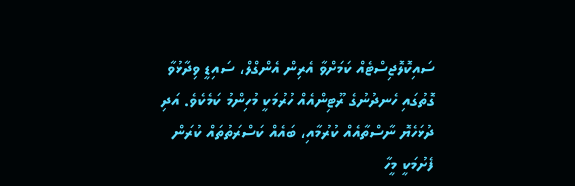ސައިކޮލޮޖިސްޓެއް ކަމަށްވާ އެރިން އެންގްލް، ސައިޑީ ވިދާޅުވާ ގޮތުގައި ހެނދުނުގެ ރޫޓިންއެއް ހުރުމަކީ މުހިންމު ކަމެކެވެ. އަދި ދުޅަހެޔޮ ނާސްތާއެއް ކުރުމާއި، ބައެއް ކަސްރަތުތައް ކުރަން ފެށުމަކީ މީހާ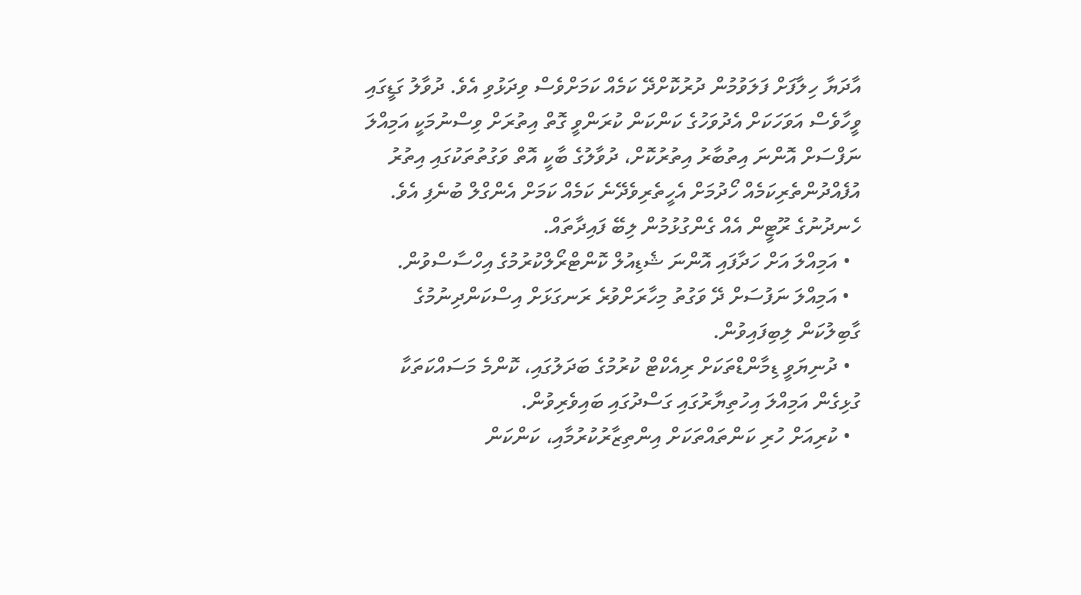އާދަޔާ ހިލާފަށް ފަލަވުމުން ދުރުކޮށްދޭ ކަމެއް ކަމަށްވެސް ވިދަޅުވި އެވެ. ދުވާލު ގަޑީގައި ވީހާވެސް އަވަހަކަށް އެދުވަހުގެ ކަންކަން ކުރަންވީ ގޮތް އިތުރަށް ވިސްނުމަކީ އަމިއްލަ ނަފްސަށް އޮންނަ އިތުބާރު އިތުރުކޮށް، ދުވާލުގެ ބާކީ އޮތް ވަގުތުތަކުގައި އިތުރު އުފެއްދުންތެރިކަމެއް ހޯދުމަށް އެހީތެރިވެދޭނެ ކަމެއް ކަމަށް އެންގްލް ބުނެފި އެވެ.
ހެނދުނުގެ ރޫޓީން އެއް ގެންގުޅުމުން ލިބޭ ފައިދާތައް.
  • އަމިއްލަ އަށް ހަދާފައި އޮންނަ ޝެޑިއުލް ކޮންޓްރޯލްކުރުމުގެ އިހްސާސްވުން.
  • އަމިއްލަ ނަފުސަށް ދޭ ވަގުތު މިހާރަށްވުރެ ރަނގަޅަށް އިސްކަންދިނުމުގެ ގާބިލުކަން ލިބިފައިވުން.
  • ދުނިޔަވީ ޑިމާންޑްތަކަށް ރިއެކްޓް ކުރުމުގެ ބަދަލުގައި، ކޮންމެ މަސައްކަތަކާ ގުޅިގެން އަމިއްލަ އިހުތިޔާރުގައި ގަސްދުގައި ބައިވެރިވުން.
  • ކުރިއަށް ހުރި ކަންތައްތަކަށް އިންތިޒާރުކުރުމާއި، ކަންކަން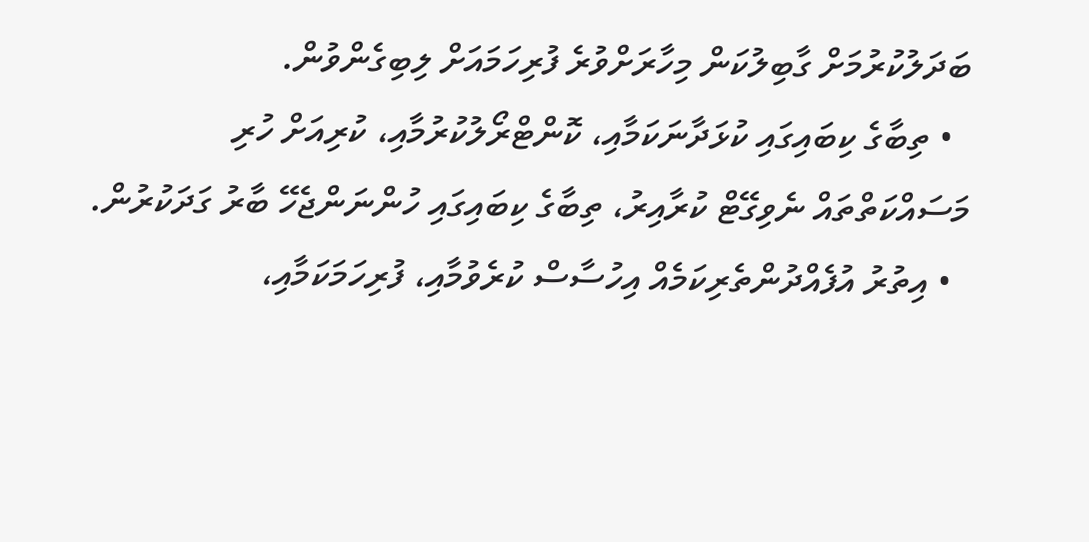ބަދަލުކުރުމަށް ގާބިލުކަން މިހާރަށްވުރެ ފުރިހަމައަށް ލިބިގެންވުން.
  • ތިބާގެ ކިބައިގައި ކުޅަދާނަކަމާއި، ކޮންޓްރޯލުކުރުމާއި، ކުރިއަށް ހުރި މަސައްކަތްތައް ނެވިގޭޓް ކުރާއިރު، ތިބާގެ ކިބައިގައި ހުންނަންޖެހޭ ބާރު ގަދަކުރުން.
  • އިތުރު އުފެއްދުންތެރިކަމެއް އިހުސާސް ކުރެވުމާއި، ފުރިހަމަކަމާއި،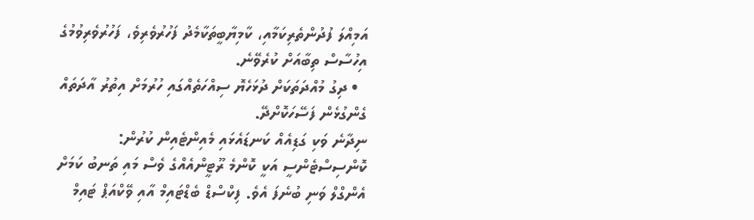އަމިއްލަ ފުދުންތެރިކަމާއި، ކާމިޔާބީތަކާމެދު ފަހުރުވެރިވެ، ފަހުރުވެރިވުމުގެ އިހުސާސް ތިބާއަށް ކުރެވޭނެ.
  • ދިގު މުއްދަތަކަށް ދުޅަހެޔޮ ސިއްހަތެއްގައި ހުރުމަށް އިތުރު އާދަތައް ގެންގުޅެން ފަސޭހަކޮށްދޭ.
ނިދާނެ ވަކި ގަޑިއެއް ކަނޑައެޅައި މެއިންޓެއިން ކުރުން:
ކޮންސިސްޓެންސީ އަކީ ކޮންމެ ރޫޓީންއެއްގެ ވެސް މައި ތަނބު ކަމަށް އެންގްލް ވަނި ބުނެފަ އެވެ. ފިކްސްޑް ބެޑްޓައިމް އާއި ވޭކްއަޕް ޓައިމް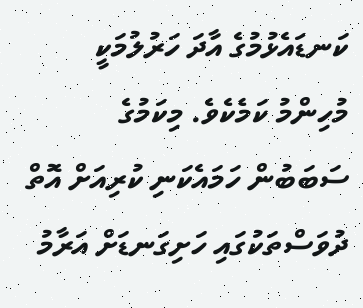ކަނޑައެޅުމުގެ އާދަ ހަރުލުމަކީ މުހިންމު ކަމެކެވެ. މިކަމުގެ ސަބަބުން ހަމައެކަނި ކުރިއަށް އޮތް ދުވަސްތަކުގައި ހަށިގަނޑަށް އަރާމު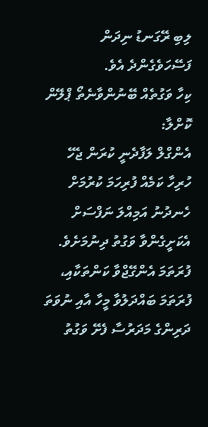ލިބި ރޭގަނޑު ނިދަން ފަސޭހަވެގެންދެ އެވެ.
ކިހާ ވަގުތެއް ބޭނުންވާނެތޯ ޕްލޭން ކޮށްލާ:
އެންގްލް ލަފާދެނީ ކުރަން ޖެހޭ ހުރިހާ ކަމެއް ފުރިހަމަ ކުރުމަށް ހެނދުނު އަމިއްލަ ނަފްސަށް އެކަށީގެންވާ ވަގުތު ދިނުމަށެވެ. ފުރަތަމަ އެންގޭޖްވާ ކަންތަކާއި، ފުރަތަމަ ބައްދަލުވާ މީހާ އާއި ނުވަތަ ދަރިންގެ މަދަރުސާ ފެށޭ ވަގުތު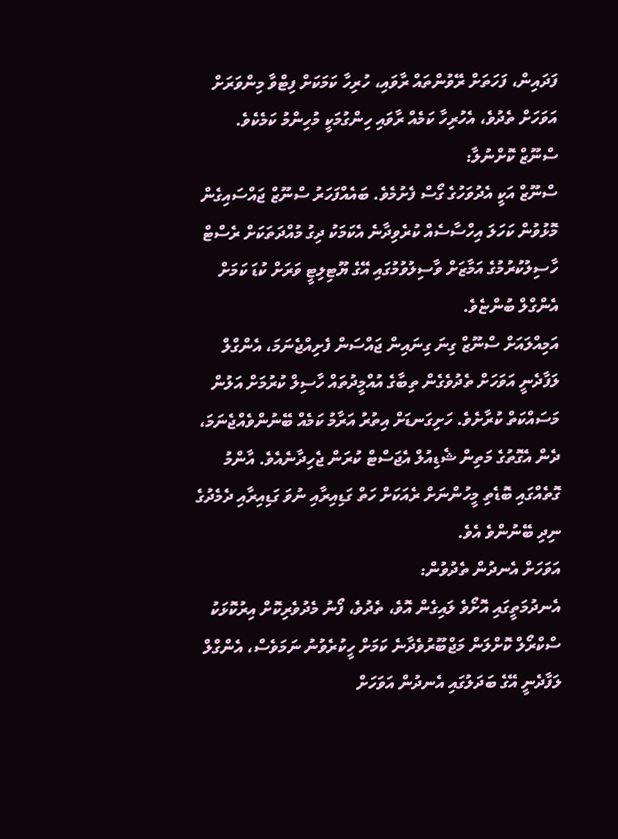ފަދައިން، ފަހަތަށް ރޭވުންތައް ރާވައި، ހުރިހާ ކަމަކަށް ފިޓްވާ މިންވަރަށް އަވަހަށް ތެދުވެ، އެހުރިހާ ކަމެއް ރާވައި ހިންގުމަކީ މުހިންމު ކަމެކެވެ.
ސްނޫޒް ކޮށްނުލާ:
ސްނޫޒް އަކީ އެދުވަހުގެ ގޯސް ފެށުމެވެ. ބައެއްފަހަރު ސްނޫޒް ޖައްސައިގެން މޮޅުވުން ކަހަލަ އިހްސާސެއް ކުރެވިދާނެ އެކަމަކު ދިގު މުއްދަތަކަށް ރެސްޓް ހާސިލުކުރުމުގެ އަމާޒަށް ވާސިލުވުމުގައި އޭގެ ޔޫޓިލިޓީ ވަރަށް ކުޑަ ކަމަށް އެންގްލް ބުންޏެވެ.
އަމިއްލައަށް ސްނޫޒް ގިނަ ގިނައިން ޖައްސަން ފެށިއްޖެނަމަ، އެންގްލް ލަފާދެނީ އަވަހަށް ތެދުވެގެން ތިބާގެ އުއްމީދުތައް ހާސިލް ކުރުމަށް އަލުން މަސައްކަތް ކުރާށެވެ. ހަށިގަނޑަށް އިތުރު އަރާމު ކަމެއް ބޭނުންވެއްޖެނަމަ، ދެން އެގޮތުގެ މަތިން ޝެޑިއުލް އެޖަސްޓް ކުރަން ޖެހިދާނެއެވެ. އާންމު ގޮތެއްގައި ބޮޑެތި މީހުންނަށް ރެއަކަށް ހަތް ގަޑިއިރާއި ނުވަ ގަޑިއިރާއި ދެމެދުގެ ނިދި ބޭނުންވެ އެވެ.
އަވަހަށް އެނދުން ތެދުވުން:
އެނދުމަތީގައި އޮށޯވެ ލައިގެން އޮވެ، ތެދުވެ، ފޯނު މެދުވެރިކޮށް އިރުކޮޅަކު ސްކްރޯލް ކޮށްލަން މަޖްބޫރުވެދާނެ ކަމަށް ހީކުރެވުނު ނަމަވެސް، އެންގްލް ލަފާދެނީ އޭގެ ބަދަލުގައި އެނދުން އަވަހަށް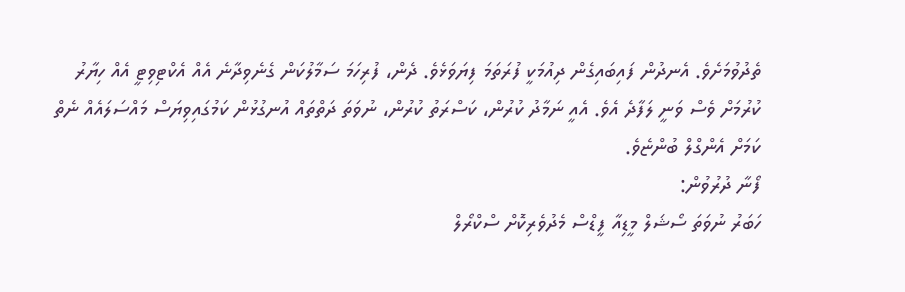ތެދުވުމަށެވެ. އެނދުން ފައިބައިގެން ދިއުމަކީ ފުރަތަމަ ފިޔަވަޅެވެ. ދެން، ފުރިހަމަ ސަމާލުކަން ގެނެވިދާނެ އެއް އެކްޓިވިޓީ އެއް ހިޔާރު ކުރުމަށް ވެސް ވަނީ ލަފާދެ އެވެ. އެއީ ނަމާދު ކުރުން، ކަސްރަތު ކުރުން، ނުވަތަ ދަތްތައް އުނގުޅުން ކަމުގައިވިޔަސް މައްސަލައެއް ނެތް ކަމަށް އެންގްލް ބުންޏެވެ.
ފޯނާ ދުރުވުން:
ހަބަރު ނުވަތަ ސޯޝަލް މީޑިއާ ފީޑްސް މެދުވެރިކޮށް ސްކްރޯލް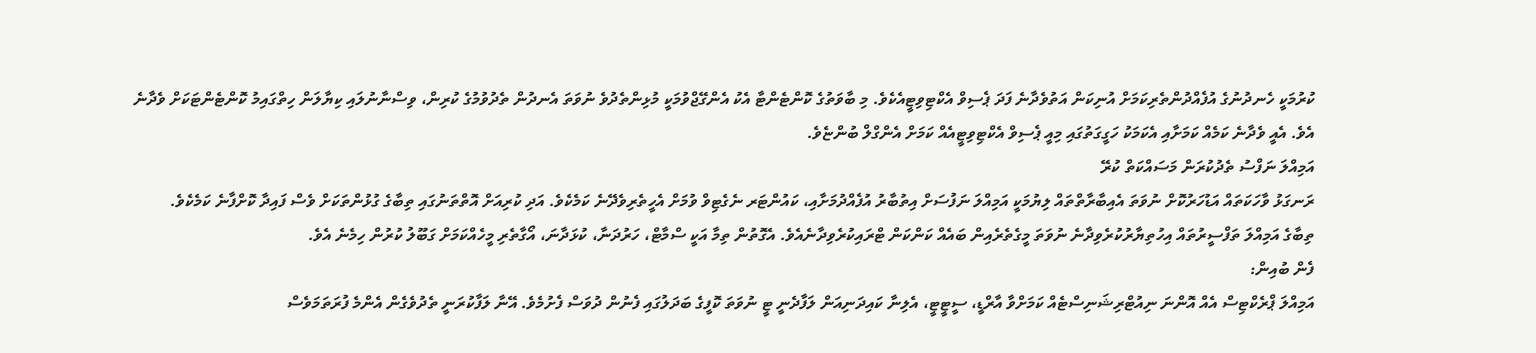ކުރުމަކީ ހެނދުނުގެ އުފެއްދުންތެރިކަމަށް އުނިކަން އަތުވެދާނެ ފަދަ ޕެސިވް އެކްޓިވިޓީއެކެވެ. މި ބާވަތުގެ ކޮންޓެންޓާ އެކު އެންގޭޖްވުމަކީ މުޅިންތެދުވެ ނުވަތަ އެނދުން ތެދުވުމުގެ ކުރިން، ވިސްނާނުލައި ކިޔާލަން ހިތްގައިމު ކޮންޓެންޓަކަށް ވެދާނެ އެވެ. އެއީ ވެދާނެ ކަމެއް ކަމަށާއި އެކަމަކު ހަގީގަތުގައި މިއީ ޕެސިވް އެކްޓިވިޓީއެއް ކަމަށް އެންގްލް ބުންޏެވެ.
އަމިއްލަ ނަފްސު ތެދުކުރަން މަސައްކަތް ކުރޭ
ރަނގަޅު ވާހަކަތައް އަޑުހަރުކޮށް ނުވަތަ އެއިބާރާތްތައް ލިޔުމަކީ އަމިއްލަ ނަފުސަށް އިތުބާރު އުފެއްދުމަށާއި، ކައުންޓަރ ނެގެޓިވް ވުމަށް އެހީތެރިވެދޭނެ ކަމެކެވެ. އަދި ކުރިއަށް އޮތްތަނުގައި ތިބާގެ ގުޅުންތަކަށް ވެސް ފައިދާ ކޮށްފާނެ ކަމެކެވެ.
ތިބާގެ އަމިއްލަ ތަފްސީރުތައް އިހުތިޔާރުކުރެވިދާނެ ނުވަތަ މީގެތެރެއިން ބައެއް ކަންކަން ޓްރައިކުރެވިދާނެއެވެ. އެގޮތުން ތިމާ އަކީ ސްމާޓް، ހަރުދަނާ، ކުޅަދާނަ، އޯގާތެރި މީހެއްކަމަށް ގަބޫލު ކުރުން ހިމެނެ އެވެ.
ފެން ބުއިން:
އަމިއްލަ ޕްރެކްޓިސް އެއް އޮންނަ ނިއުޓްރިޝަނިސްޓެއް ކަމަށްވާ އާރްޑީ، ސީޓީޓީ، އެލިނާ ކައިދަނިއަން ލަފާދެނީ ޓީ ނުވަތަ ކޮފީގެ ބަދަލުގައި ފެނުން ދުވަސް ފެށުމެވެ. އޭނާ ލަފާކުރަނީ ތެދުވެގެން އެންމެ ފުރަތަމަވެސް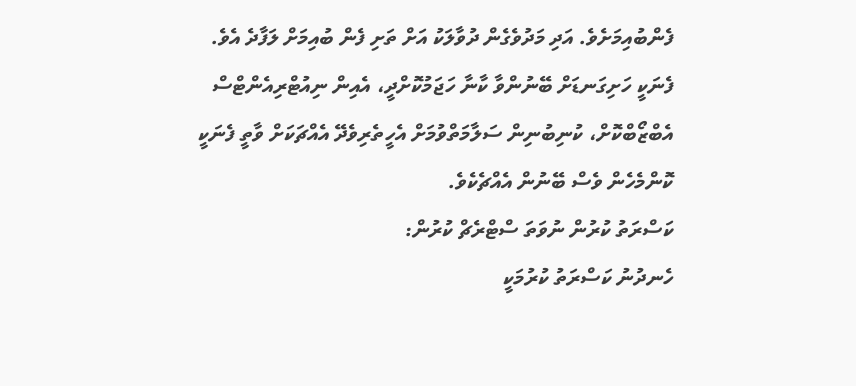ފެންބުއިމަށެވެ. އަދި މަދުވެގެން ދުވާލަކު އަށް ތަށި ފެން ބުއިމަށް ލަފާދެ އެވެ. ފެނަކީ ހަށިގަނޑަށް ބޭނުންވާ ކާނާ ހަޖަމުކޮށްދީ، އެއިން ނިއުޓްރިއެންޓްސް އެބްޒޯބްކޮށް، ކުނިބުނިން ސަލާމަތްވުމަށް އެހީތެރިވެދޭ އެއްޗަކަށް ވާތީ ފެނަކީ ކޮންމެހެން ވެސް ބޭނުން އެއްޗެކެވެ.
ކަސްރަތު ކުރުން ނުވަތަ ސްޓްރެޗް ކުރުން:
ހެނދުނު ކަސްރަތު ކުރުމަކީ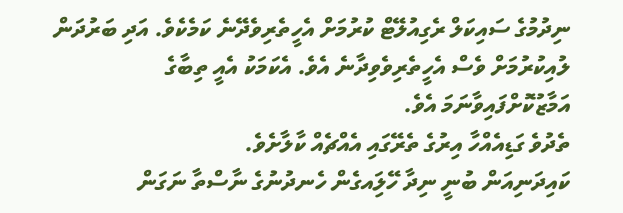ނިދުމުގެ ސައިކަލް ރެގިއުލޭޓް ކުރުމަށް އެހީތެރިވެދޭނެ ކަމެކެވެ. އަދި ބަރުދަން ލުއިކުރުމަށް ވެސް އެހީތެރިވެވިދާނެ އެވެ. އެކަމަކު އެއީ ތިބާގެ އަމާޒުކޮށްފައިވާނަމަ އެވެ.
ތެދުވެ ގަޑިއެއްހާ އިރުގެ ތެރޭގައި އެއްޗެއް ކާލާށެވެ.
ކައިދަނިއަން ބުނީ ނިދާ ހޭލަިއގެން ހެނދުނުގެ ނާސްތާ ނަގަން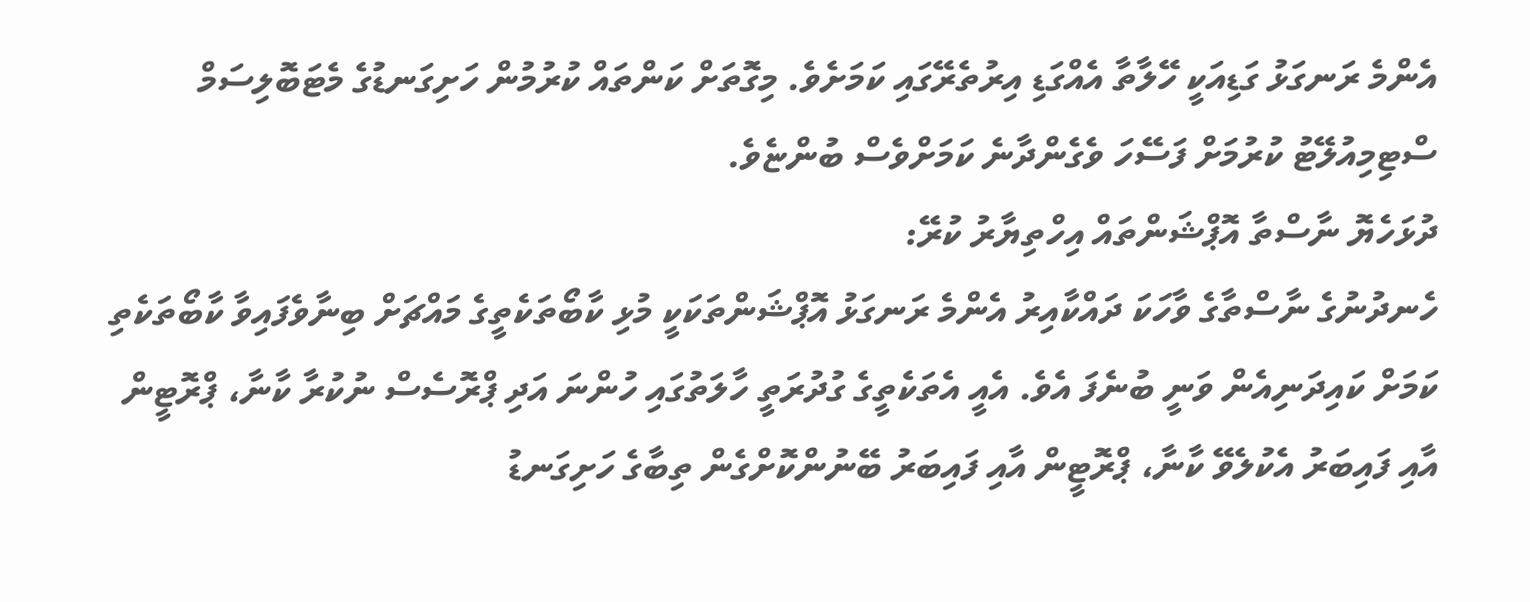އެންމެ ރަނގަޅު ގަޑިއަކީ ހޭލާތާ އެއްގަޑި އިރުތެރޭގައި ކަމަށެވެ. މިގޮތަށް ކަންތައް ކުރުމުން ހަށިގަނޑުގެ މެޓަބޮލިސަމް ސްޓިމިއުލޭޓު ކުރުމަށް ފަސޭހަ ވެގެންދާނެ ކަމަށްވެސް ބުންޏެވެ.
ދުޅަހެޔޮ ނާސްތާ އޮޕްޝަންތައް އިހްތިޔާރު ކުރޭ:
ހެނދުނުގެ ނާސްތާގެ ވާހަކަ ދައްކާއިރު އެންމެ ރަނގަޅު އޮޕްޝަންތަކަކީ މުޅި ކާބޯތަކެތީގެ މައްޗަށް ބިނާވެފައިވާ ކާބޯތަކެތި ކަމަށް ކައިދަނިއެން ވަނީ ބުނެފަ އެވެ. އެއީ އެތަކެތީގެ ގުދުރަތީ ހާލަތުގައި ހުންނަ އަދި ޕްރޮސެސް ނުކުރާ ކާނާ، ޕްރޮޓީން އާއި ފައިބަރު އެކުލެވޭ ކާނާ، ޕްރޮޓީން އާއި ފައިބަރު ބޭނުންކޮށްގެން ތިބާގެ ހަށިގަނޑު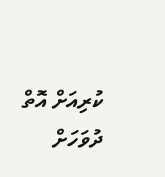ކުރިއަށް އޮތް ދުވަހަށް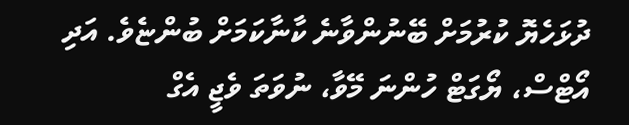ދުޅަހެޔޮ ކުރުމަށް ބޭނުންވާނެ ކާނާކަމަށް ބުންޏެވެ. އަދި އޯޓްސް، ޔޯގަޓް ހުންނަ މޭވާ، ނުވަތަ ވެޖީ އެގް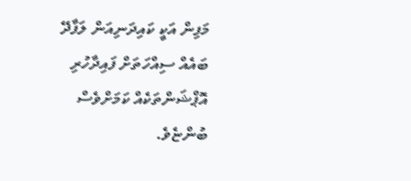މަފިން އަކީ ކައިދަނިއަން ލަފާދޭ ބައެއް ސިއްހަތަށް ފައިދާހުރި އޮޕްޝަންތަކެއް ކަމަށްވެސް ބުންޏެވެ.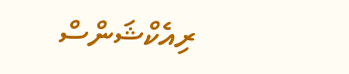ރިއެކްޝަންސް